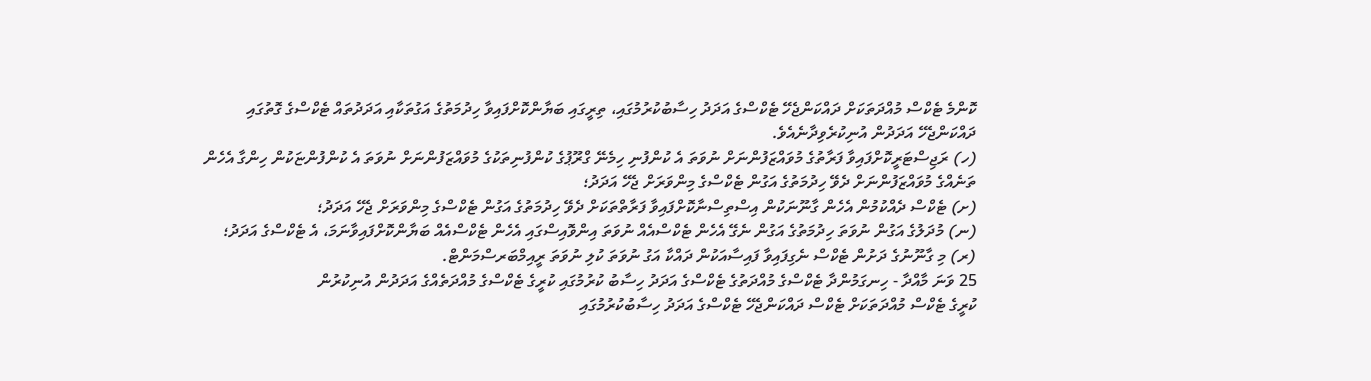ކޮންމެ ޓެކްސް މުއްދަތަކަށް ދައްކަންޖެހޭ ޓެކްސްގެ އަދަދު ހިސާބުކުރުމުގައި، ތިރީގައި ބަޔާންކޮށްފައިވާ ހިދުމަތުގެ އަގުތަކާއި އަދަދުތައް ޓެކްސްގެ ގޮތުގައި ދައްކަންޖެހޭ އަދަދުން އުނިކުރެވިދާނެއެވެ.
(ހ) ރަޖިސްޓަރީކޮށްފައިވާ ފަރާތުގެ މުވައްޒަފުންނަށް ނުވަތަ އެ ކުންފުނި ހިމެނޭ ގްރޫޕުގެ ކުންފުނިތަކުގެ މުވައްޒަފުންނަށް ނުވަތަ އެ ކުންފުންޏަކުން ހިންގާ އެހެން ތަނެއްގެ މުވައްޒަފުންނަށް ދެވޭ ހިދުމަތުގެ އަގުން ޓެކްސްގެ މިންވަރަށް ޖެހޭ އަދަދު؛
(ށ) ޓެކްސް ދެއްކުމުން އެހެން ގާނޫނަކުން އިސްތިސްނާކޮށްފައިވާ ފަރާތްތަކަށް ދެވޭ ހިދުމަތުގެ އަގުން ޓެކްސްގެ މިންވަރަށް ޖެހޭ އަދަދު؛
(ނ) މުދަލުގެ އަގުން ނުވަތަ ހިދުމަތުގެ އަގުން ނެގޭ އެހެން ޓެކްސްއެއް ނުވަތަ އިންވޮއިސްގައި އެހެން ޓެކްސްއެއް ބަޔާންކޮށްފައިވާނަމަ، އެ ޓެކްސްގެ އަދަދު؛
(ރ) މި ގާނޫނުގެ ދަށުން ޓެކްސް ނެގިފައިވާ ފައިސާއަކުން ދައްކާ އަގު ނުވަތަ ކުލި ނުވަތަ ރީއިމްބަރސްމަންޓް.
25 ވަނަ މާއްދާ - ހިނގަމުންދާ ޓެކްސްގެ މުއްދަތުގެ ޓެކްސްގެ އަދަދު ހިސާބު ކުރުމުގައި ކުރީގެ ޓެކްސްގެ މުއްދަތެއްގެ އަދަދުން އުނިކުރުން
ކުރީގެ ޓެކްސް މުއްދަތަކަށް ޓެކްސް ދައްކަންޖެހޭ ޓެކްސްގެ އަދަދު ހިސާބުކުރުމުގައި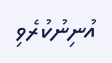އުނިނުކުރެވި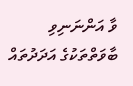ވާ އަންނަނިވި ބާވަތްތަކުގެ އަދަދުތައް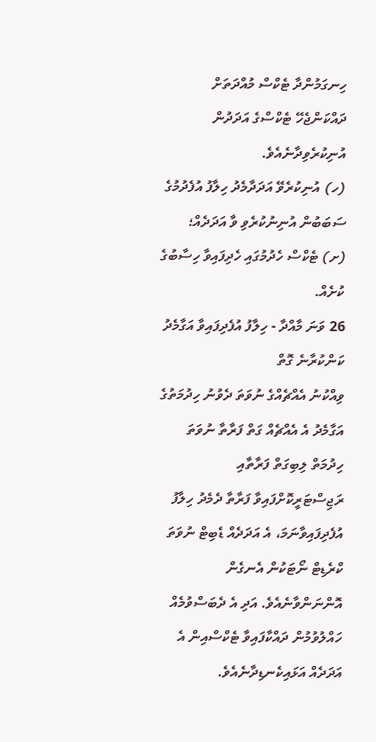ހިނގަމުންދާ ޓެކްސް މުއްދަތަށް ދައްކަންޖެހޭ ޓެކްސްގެ އަދަދުން އުނިކުރެވިދާނެއެވެ.
(ހ) އުނިކުރެވޭ އަދަދާމެދު ހިލާފު އުފެދުމުގެ ސަބަބުން އުނިނުކުރެވި ވާ އަދަދެއް؛
(ށ) ޓެކްސް ހެދުމުގައި ހެދިފައިވާ ހިސާބުގެ ކުށެއް.
26 ވަނަ މާއްދާ - ހިލާފު އުފެދިފައިވާ އަގާމެދު ކަންކުރާނެ ގޮތް
ވިއްކުނު އެއްޗެއްގެ ނުވަތަ ދެވުނު ހިދުމަތުގެ އަގާމެދު އެ އެއްޗެއް ގަތް ފަރާތާ ނުވަތަ ހިދުމަތް ލިބިގަތް ފަރާތާއި ރަޖިސްޓަރީކޮށްފައިވާ ފަރާތާ ދެމެދު ހިލާފު އުފެދިފައިވާނަމަ، އެ އަދަދެއް ޑެބިޓް ނުވަތަ ކްރެޑިޓް ނޯޓަކުން އެނގެން އޮންނަންވާނެއެވެ. އަދި އެ ދެބަސްވުމެއް ހައްލުވުމުން ދައްކާފައިވާ ޓެކްސްއިން އެ އަދަދެއް އަޅައިކެނޑިދާނެއެވެ.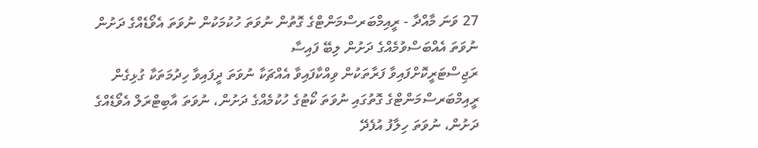27 ވަނަ މާއްދާ - ރީއިމްބަރސްމަންޓްގެ ގޮތުން ނުވަތަ ހުކުމަކުން ނުވަތަ އެވޯޑެއްގެ ދަށުން ނުވަތަ އެއްބަސްވުމެއްގެ ދަށުން ލިބޭ ފައިސާ
ރަޖިސްޓަރީކޮށްފައިވާ ފަރާތަކުން ވިއްކާފައިވާ އެއްޗަކާ ނުވަތަ ދީފައިވާ ހިދުމަތަކާ ގުޅިގެން ރީއިމްބަރސްމަންޓްގެ ގޮތުގައި ނުވަތަ ކޯޓުގެ ހުކުމެއްގެ ދަށުން، ނުވަތަ އާބިޓްރަލް އެވޯޑެއްގެ ދަށުން، ނުވަތަ ހިލާފު އުފެދޭ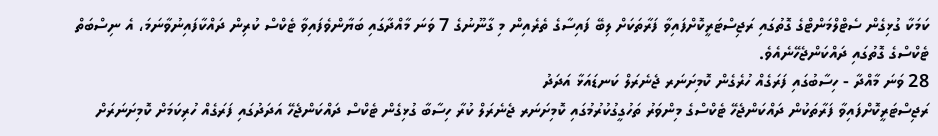ކަމަކާ ގުޅިގެން ސެޓްލްމަންޓްގެ ގޮތުގައި ރަޖިސްޓަރީކޮށްފައިވާ ފަރާތަކަށް ލިބޭ ފައިސާގެ ތެރެއިން މި ގާނޫނުގެ 7 ވަނަ މާއްދާގައި ބަޔާންވެފައިވާ ޓެކްސް ކުރިން ދައްކާފައިނުވާނަމަ، އެ ނިސްބަތް ޓެކްސްގެ ގޮތުގައި ދައްކަންޖެހޭނެއެވެ.
28 ވަނަ މާއްދާ - ހިސާބުގައި ފަރަގެއް ހުރެގެން ކޮމިށަނަރ ޖެނެރަލް ކަނޑައަޅާ އަދަދު
ރަޖިސްޓަރީކޮށްފައިވާ ފަރާތަކުން ދައްކަންޖެހޭ ޓެކްސްގެ މިންވަރު ތަހުގީގުކުރުމުގައި ކޮމިށަނަރ ޖެނެރަލް ކުރާ ހިސާބާ ގުޅިގެން ޓެކްސް ދައްކަންޖެހޭ އަދަދުގައި ފަރަގެއް ހުރިކަމަށް ކޮމިށަނަރަށް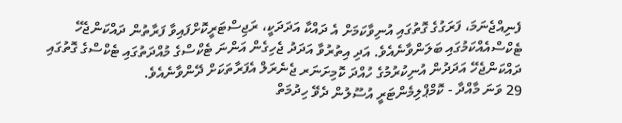ފެނިއްޖެނަމަ، ފަރަގުގެ ގޮތުގައި އުނިވާކަމަށް އެ ދައްކާ އަދަދަކީ، ރަޖިސްޓަރީކޮށްފައިވާ ފަރާތުން ދައްކަންޖެހޭ ޓެކްސްއެއްކަމުގައި ބަލަންވާނެއެވެ. އަދި އިތުރުވާ އަދަދު ޖެހިގެން އަންނަ ޓެކްސްގެ މުއްދަތުގައި ޓެކްސްގެ ގޮތުގައި ދައްކަންޖެހޭ އަދަދުން އުނިކުރުމުގެ ހުއްދަ ކޮމިށަނަރ ޖެނެރަލް އެފަރާތަކަށް ދޭންވާނެއެވެ.
29 ވަނަ މާއްދާ - ކޮމްޕްލިމެންޓަރީ އުސޫލުން ދެވޭ ހިދުމަތް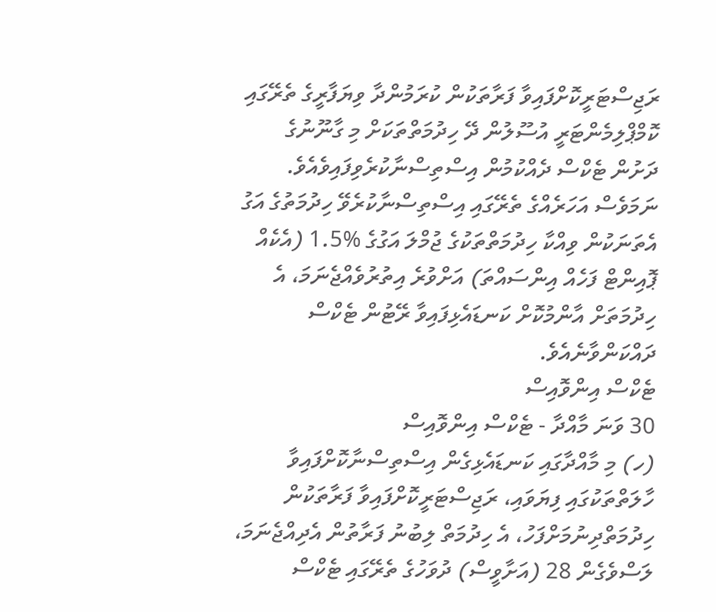ރަޖިސްޓަރީކޮށްފައިވާ ފަރާތަކުން ކުރަމުންދާ ވިޔަފާރީގެ ތެރޭގައި ކޮމްޕްލިމެންޓަރީ އުސޫލުން ދޭ ހިދުމަތްތަކަށް މި ގާނޫނުގެ ދަށުން ޓެކްސް ދެއްކުމުން އިސްތިސްނާކުރެވިފައިވެއެވެ. ނަމަވެސް އަހަރެއްގެ ތެރޭގައި އިސްތިސްނާކުރެވޭ ހިދުމަތުގެ އަގު އެތަނަކުން ވިއްކާ ހިދުމަތްތަކުގެ ޖުމްލަ އަގުގެ %1.5 (އެކެއް ޕޮއިންޓް ފަހެއް އިންސައްތަ) އަށްވުރެ އިތުރުވެއްޖެނަމަ، އެ ހިދުމަތަށް އާންމުކޮށް ކަނޑައެޅިފައިވާ ރޭޓުން ޓެކްސް ދައްކަންވާނެއެވެ.
ޓެކްސް އިންވޮއިސް
30 ވަނަ މާއްދާ - ޓެކްސް އިންވޮއިސް
(ހ) މި މާއްދާގައި ކަނޑައެޅިގެން އިސްތިސްނާކޮށްފައިވާ ހާލަތްތަކުގައި ފިޔަވައި، ރަޖިސްޓަރީކޮށްފައިވާ ފަރާތަކުން ހިދުމަތްދިނުމަށްފަހު، އެ ހިދުމަތް ލިބުނު ފަރާތުން އެދިއްޖެނަމަ، ލަސްވެގެން 28 (އަށާވީސް) ދުވަހުގެ ތެރޭގައި ޓެކްސް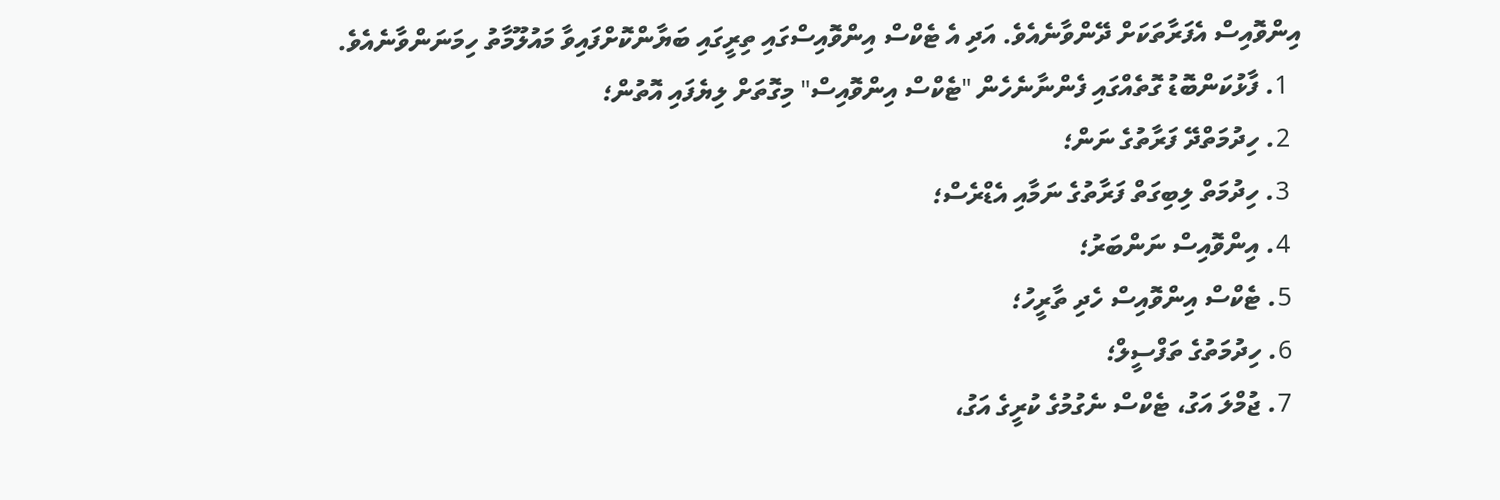އިންވޮއިސް އެފަރާތަކަށް ދޭންވާނެއެވެ. އަދި އެ ޓެކްސް އިންވޮއިސްގައި ތިރީގައި ބަޔާންކޮށްފައިވާ މައުލޫމާތު ހިމަނަންވާނެއެވެ.
  1. ފާޅުކަންބޮޑު ގޮތެއްގައި ފެންނާނެހެން "ޓެކްސް އިންވޮއިސް" މިގޮތަށް ލިޔެފައި އޮތުން؛
  2. ހިދުމަތްދޭ ފަރާތުގެ ނަން؛
  3. ހިދުމަތް ލިބިގަތް ފަރާތުގެ ނަމާއި އެޑްރެސް؛
  4. އިންވޮއިސް ނަންބަރު؛
  5. ޓެކްސް އިންވޮއިސް ހެދި ތާރީހު؛
  6. ހިދުމަތުގެ ތަފްސީލް؛
  7. ޖުމްލަ އަގު، ޓެކްސް ނެގުމުގެ ކުރީގެ އަގު،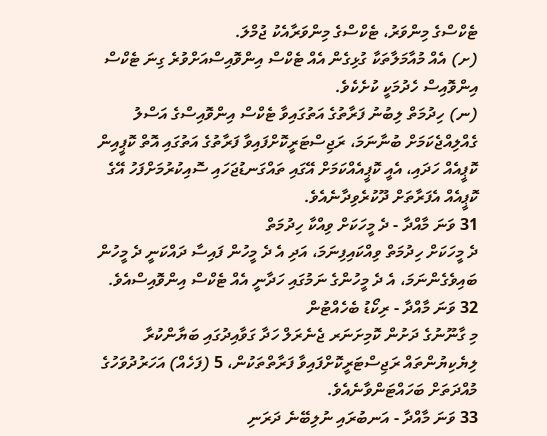ޓެކްސްގެ މިންވަރު، ޓެކްސްގެ މިންވަރާއެކު ޖުމްލަ.
(ށ) އެއް މުއާމަލާތަކާ ގުޅިގެން އެއް ޓެކްސް އިންވޮއިސްއަށްވުރެ ގިނަ ޓެކްސް އިންވޮއިސް ހެދުމަކީ ކުށެކެވެ.
(ނ) ހިދުމަތް ލިބުނު ފަރާތުގެ އަތުގައިވާ ޓެކްސް އިންވޮއިސްގެ އަސްލު ގެއްލިއްޖެކަމަށް ބުނާނަމަ، ރަޖިސްޓަރީކޮށްފައިވާ ފަރާތުގެ އަތުގައި އޮތް ކޮޕީއިން ކޮޕީއެއް ހަދައި، އެއީ ކޮޕީއެއްކަމަށް އޭގައި ތައްގަނޑުޖަހައި ސޮއިކުރުމަށްފަހު އޭގެ ކޮޕީއެއް އެފަރާތަށް ދޫކުރެވިދާނެއެވެ.
31 ވަނަ މާއްދާ - ދެ މީހަކަށް ވިއްކާ ހިދުމަތް
ދެ މީހަކަށް ހިދުމަތް ވިއްކައިފިނަމަ، އަދި އެ ދެ މީހުން ފައިސާ ދައްކަނީ ދެ މީހުން ބައިވެގެންނަމަ، އެ ދެ މީހުންގެ ނަމުގައި ހަދާނީ އެއް ޓެކްސް އިންވޮއިސްއެވެ.
32 ވަނަ މާއްދާ - ރިކޯޑު ބެހެއްޓުން
މި ގާނޫނުގެ ދަށުން ކޮމިށަނަރ ޖެނެރަލް ހަދާ ގަވާއިދުގައި ބަޔާންކުރާ ލިޔެކިޔުންތައް ރަޖިސްޓަރީކޮށްފައިވާ ފަރާތްތަކުން، 5 (ފަހެއް) އަހަރުދުވަހުގެ މުއްދަތަށް ބަހައްޓަންވާނެއެވެ.
33 ވަނަ މާއްދާ - އަނބުރައި ނުލިބޭނެ ދަރަނި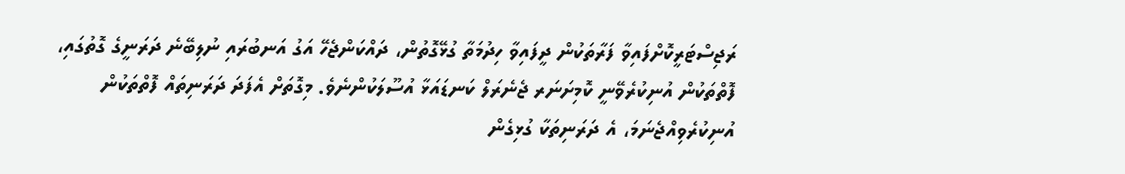ރަޖިސްޓަރީކޮށްފައިވާ ފަރާތަކުން ދީފައިވާ ހިދުމަތާ ގުޅޭގޮތުން، ދައްކަންޖެހޭ އަގު އަނބުރައި ނުލިބޭނެ ދަރަނީގެ ގޮތުގައި، ފޮތްތަކުން އުނިކުރެވޭނީ ކޮމިށަނަރ ޖެނެރަލް ކަނޑައަޅާ އުސޫލަކުންނެވެ. މިގޮތަށް އެފަދަ ދަރަނިތައް ފޮތްތަކުން އުނިކުރެވިއްޖެނަމަ، އެ ދަރަނިތަކާ ގުޅިގެން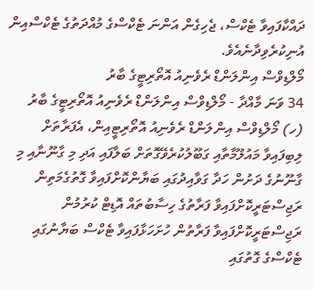ދައްކާފައިވާ ޓެކްސް، ޖެހިގެން އަންނަ ޓެކްސްގެ މުއްދަތުގެ ޓެކްސްއިން އުނިކުރެވިދާނެއެވެ.
މޯލްޑިވްސް އިންލަންޑް ރެވެނިއު އޮތޯރިޓީގެ ބާރު
34 ވަނަ މާއްދާ - މޯލްޑިވްސް އިންލަންޑް ރެވެނިއު އޮތޯރިޓީގެ ބާރު
(ހ) މޯލްޑިވްސް އިންލަންޑް ރެވެނިއު އޮތޯރިޓީއިން، އެފަރާތަށް ލިބިފައިވާ މައުލޫމާތާއި ގަބޫލުކުރެވޭގޮތަށް ބަލާފައި އަދި މި ގާނޫނާއި މި ގާނޫނުގެ ދަށުން ހަދާ ގަވާއިދުގައި ބަޔާންކޮށްފައިވާ ގޮތުގެމަތިން ރަޖިސްޓަރީކޮށްފައިވާ ފަރާތުގެ ހިސާބުތައް އޮޑިޓް ކުރުމުން ރަޖިސްޓަރީކޮށްފައިވާ ފަރާތުން ހުށަހަޅާފައިވާ ޓެކްސް ބަޔާނުގައި ޓެކްސްގެ ގޮތުގައި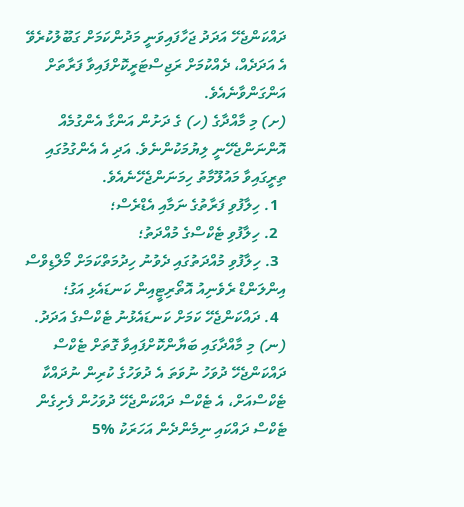ދައްކަންޖެހޭ އަދަދު ޖަހާފައިވަނީ މަދުންކަމަށް ގަބޫލުކުރެވޭ އެ އަދަދެއް، ދެއްކުމަށް ރަޖިސްޓަރީކޮށްފައިވާ ފަރާތަށް އަންގަންވާނެއެވެ.
(ށ) މި މާއްދާގެ (ހ) ގެ ދަށުން އަންގާ އެންގުމެއް އޮންނަންޖެހޭނީ ލިޔުމަކުންނެވެ. އަދި އެ އެންގުމުގައި ތިރީގައިވާ މައުލޫމާތު ހިމަނަންޖެހޭނެއެވެ.
  1. ހިލާފުވި ފަރާތުގެ ނަމާއި އެޑްރެސް؛
  2. ހިލާފުވި ޓެކްސްގެ މުއްދަތު؛
  3. ހިލާފުވި މުއްދަތުގައި ދެވުނު ހިދުމަތްކަމަށް މޯލްޑިވްސް އިންލަންޑް ރެވެނިއު އޮތޯރިޓީއިން ކަނޑައެޅި އަގު؛
  4. ދައްކަންޖެހޭ ކަމަށް ކަނޑައެޅުނު ޓެކްސްގެ އަދަދު.
(ނ) މި މާއްދާގައި ބަޔާންކޮށްފައިވާ ގޮތަށް ޓެކްސް ދައްކަންޖެހޭ ދުވަހު ނުވަތަ އެ ދުވަހުގެ ކުރިން ނުދައްކާ ޓެކްސްއަށް، އެ ޓެކްސް ދައްކަންޖެހޭ ދުވަހުން ފެށިގެން ޓެކްސް ދައްކައި ނިމެންދެން އަހަރަކު %5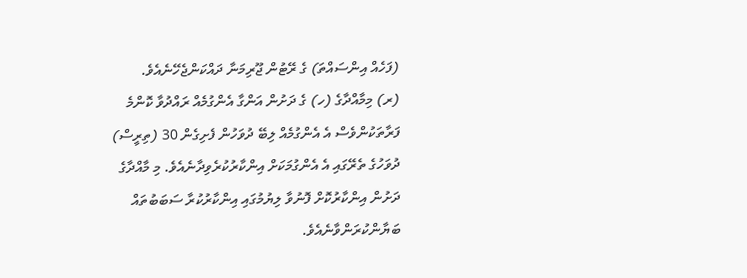(ފަހެއް އިންސައްތަ) ގެ ރޭޓުން ޖޫރިމަނާ ދައްކަންޖެހޭނެއެވެ.
(ރ) މިމާއްދާގެ (ހ) ގެ ދަށުން އަންގާ އެންގުމެއް ރައްދުވާ ކޮންމެ ފަރާތަކުންވެސް އެ އެންގުމެއް ލިބޭ ދުވަހުން ފެށިގެން 30 (ތިރީސް) ދުވަހުގެ ތެރޭގައި އެ އެންގުމަކަށް އިންކާރުކުރެވިދާނެއެވެ. މި މާއްދާގެ ދަށުން އިންކާރުކޮށް ފޮނުވާ ލިޔުމުގައި އިންކާރުކުރާ ސަބަބުތައް ބަޔާންކުރަންވާނެއެވެ.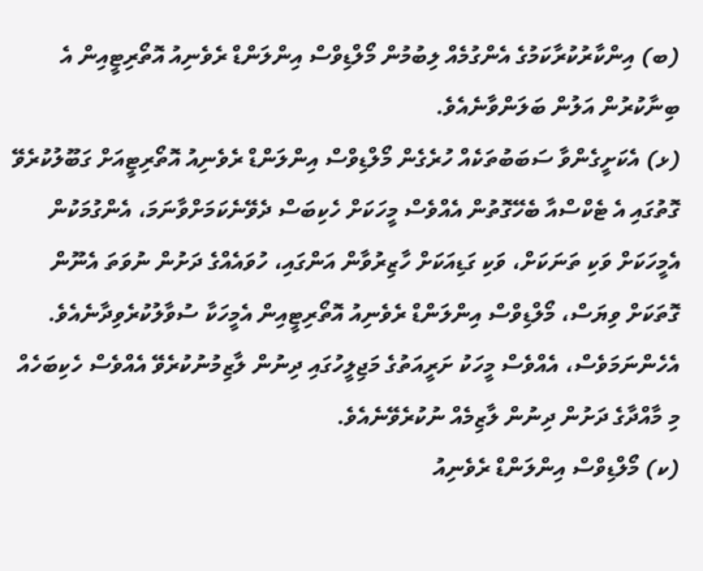(ބ) އިންކާރުކުރާކަމުގެ އެންގުމެއް ލިބުމުން މޯލްޑިވްސް އިންލަންޑް ރެވެނިއު އޮތޯރިޓީއިން އެ ބިނާކުރުން އަލުން ބަލަންވާނެއެވެ.
(ޅ) އެކަށީގެންވާ ސަބަބުތަކެއް ހުރެގެން މޯލްޑިވްސް އިންލަންޑް ރެވެނިއު އޮތޯރިޓީއަށް ގަބޫލުކުރެވޭ ގޮތުގައި އެ ޓެކްސްއާ ބެހޭގޮތުން އެއްވެސް މީހަކަށް ހެކިބަސް ދެވޭނެކަމަށްވާނަމަ، އެންގުމަކުން އެމީހަކަށް ވަކި ތަނަކަށް، ވަކި ގަޑިއަކަށް ހާޒިރުވާން އަންގައި، ހުވައެއްގެ ދަށުން ނުވަތަ އެނޫން ގޮތަކަށް ވިޔަސް، މޯލްޑިވްސް އިންލަންޑް ރެވެނިއު އޮތޯރިޓީއިން އެމީހަކާ ސުވާލުކުރެވިދާނެއެވެ. އެހެންނަމަވެސް، އެއްވެސް މީހަކު ށަރީއަތުގެ މަޖިލީހުގައި ދިނުން ލާޒިމުނުކުރެވޭ އެއްވެސް ހެކިބަހެއް މި މާއްދާގެ ދަށުން ދިނުން ލާޒިމެއް ނުކުރެވޭނެއެވެ.
(ކ) މޯލްޑިވްސް އިންލަންޑް ރެވެނިއު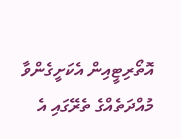އޮތޯރިޓީއިން އެކަށީގެންވާ މުއްދަތެއްގެ ތެރޭގައި އެ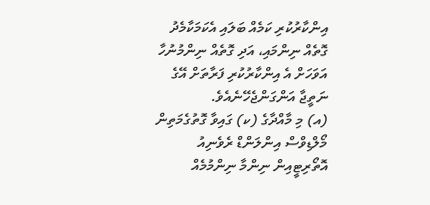އިންކާރުކުރި ކަމެއް ބަލައި އެކަމަކާމެދު ގޮތެއް ނިންމައި، އަދި ގޮތެއް ނިންމުނުހާ އަވަހަށް އެ އިންކާރުކުރި ފަރާތަށް އޭގެ ނަތީޖާ އަންގަންޖެހޭނެއެވެ.
(އ) މި މާއްދާގެ (ކ) ގައިވާ ގޮތުގެމަތިން މޯލްޑިވްސް އިންލަންޑް ރެވެނިއު އޮތޯރިޓީއިން ނިންމާ ނިންމުމެއް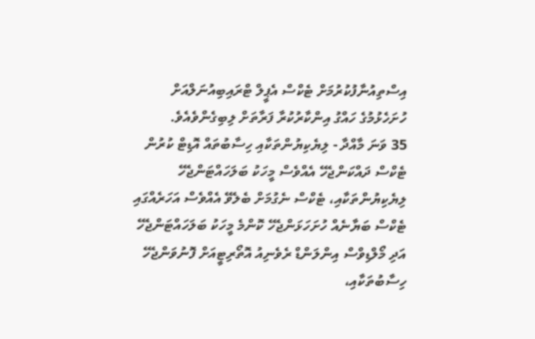އިސްތިއުނާފުކުރުމަށް ޓެކްސް އެޕީލް ޓްރައިބިއުނަލްއަށް ހުށަހެޅުމުގެ ހައްގު އިންކާރުކުރާ ފަރާތަށް ލިބިގެންވެއެވެ.
35 ވަނަ މާއްދާ - ލިޔެކިޔުންތަކާއި ހިސާބުތައް އޮޑިޓް ކުރުން
ޓެކްސް ދައްކަންޖެހޭ އެއްވެސް މީހަކު ބަލަހައްޓަންޖެހޭ ލިޔެކިޔުންތަކާއި، ޓެކްސް ނެގުމަށް ބެލެވޭ އެއްވެސް އަހަރެއްގައި ޓެކްސް ބަޔާނެއް ހުށަހަޅަންޖެހޭ ކޮންމެ މީހަކު ބަލަހައްޓަންޖެހޭ އަދި މޯލްޑިވްސް އިންލަންޑް ރެވެނިއު އޮތޯރިޓީއަށް ފޮނުވަންޖެހޭ ހިސާބުތަކާއި،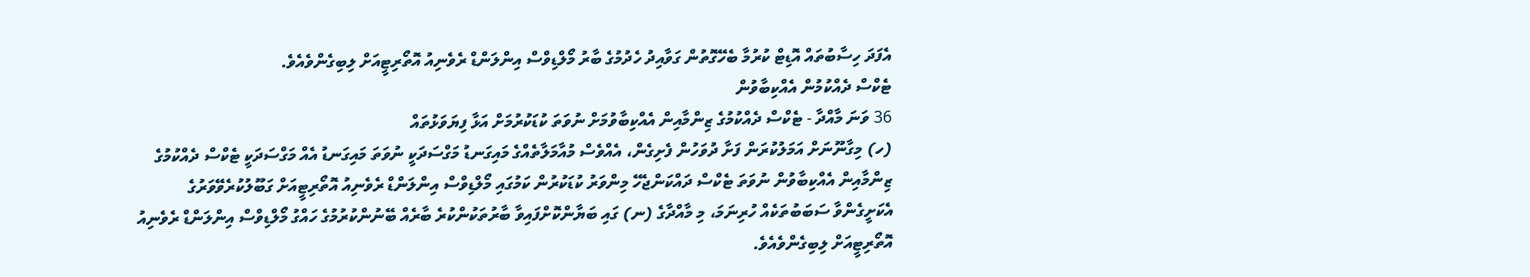އެފަދަ ހިސާބުތައް އޮޑިޓް ކުރުމާ ބެހޭގޮތުން ގަވާއިދު ހެދުމުގެ ބާރު މޯލްޑިވްސް އިންލަންޑް ރެވެނިއު އޮތޯރިޓީއަށް ލިބިގެންވެއެވެ.
ޓެކްސް ދެއްކުމުން އެއްކިބާވުން
36 ވަނަ މާއްދާ - ޓެކްސް ދެއްކުމުގެ ޒިންމާއިން އެއްކިބާވުމަށް ނުވަތަ ކުޑަކުރުމަށް އަޅާ ފިޔަވަޅުތައް
(ހ) މިގާނޫނަށް އަމަލުކުރަން ފަށާ ދުވަހުން ފެށިގެން، އެއްވެސް މުއާމަލާތެއްގެ މައިގަނޑު މަގްސަދަކީ ނުވަތަ މައިގަނޑު އެއް މަގްސަދަކީ ޓެކްސް ދެއްކުމުގެ ޒިންމާއިން އެއްކިބާވުން ނުވަތަ ޓެކްސް ދައްކަންޖެހޭ މިންވަރު ކުޑަކުރުން ކަމުގައި މޯލްޑިވްސް އިންލަންޑް ރެވެނިއު އޮތޯރިޓީއަށް ގަބޫލުކުރެވޭވަރުގެ އެކަށީގެންވާ ސަބަބުތަކެއް ހުރިނަމަ، މި މާއްދާގެ (ނ) ގައި ބަޔާންކޮށްފައިވާ ބާރުތަކުންކުރެ ބާރެއް ބޭނުންކުރުމުގެ ހައްގު މޯލްޑިވްސް އިންލަންޑް ރެވެނިއު އޮތޯރިޓީއަށް ލިބިގެންވެއެވެ.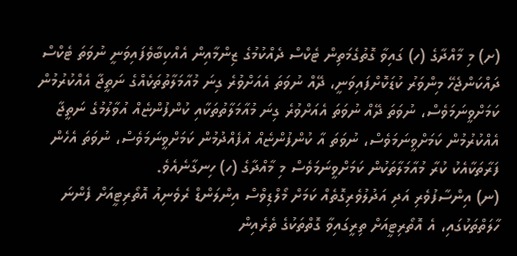(ށ) މި މާއްދާގެ (ހ) ގައިވާ ގޮތުގެމަތިން ޓެކްސް ދެއްކުމުގެ ޒިންމާއިން އެއްކިބާވެފައިވަނީ ނުވަތަ ޓެކްސް ދައްކަންޖެހޭ މިންވަރު ކުޑަކޮށްފައިވަނީ، ދޭއް ނުވަތަ އެއަށްވުރެ ގިނަ މުއާމަލާތުތަކެއްގެ ނަތީޖާ އެއްކުރުމުން ކަމަށްވީނަމަވެސް، ނުވަތަ ދޭއް ނުވަތަ އެއަށްވުރެ ގިނަ މުއާމަލާތުތަކާއި ކުންފުންޏެއް އުވާލުމުގެ ނަތީޖާ އެއްކުރުމުން ކަމަށްވީނަމަވެސް، ނުވަތަ އާ ކުންފުންޏެއް އުފެއްދުމުން ކަމަށްވީނަމަވެސް، ނުވަތަ އެހެން ފަރާތަކާއެކު ކުރާ މުއާމަލާތަކުން ކަމަށްވީނަމަވެސް މި މާއްދާގެ (ހ) ހިނގާނެއެވެ.
(ނ) އިންސާފުވެރި އަދި އަދުލުވެރިގޮތެއް ކަމަށް މޯލްޑިވްސް އިންލަންޑް ރެވެނިއު އޮތޯރިޓީއަށް ފެންނަ ހާލަތްތަކުގައި، އެ އޮތޯރިޓީއަށް ތިރީގައިވާ ގޮތްތަކުގެ ތެރެއިން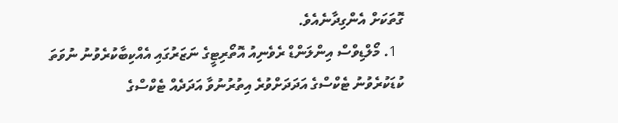ގޮތަކަށް އެންގިދާނެއެވެ.
  1. މޯލްޑިވްސް އިންލަންޑް ރެވެނިއު އޮތޯރިޓީގެ ނަޒަރުގައި އެއްކިބާކުރެވުނު ނުވަތަ ކުޑަކުރެވުނު ޓެކްސްގެ އަދަދަށްވުރެ އިތުރުނުވާ އަދަދެއް ޓެކްސްގެ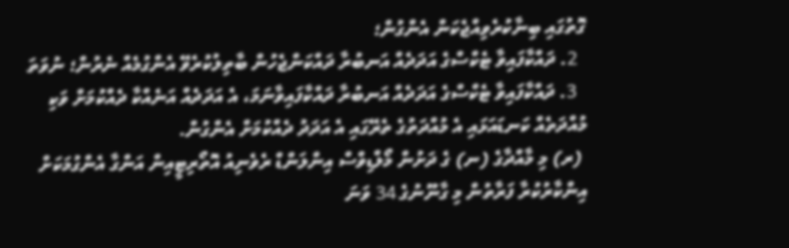ގޮތުގައި ބިނާކުރެވިއްޖެކަން އެންގުން؛
  2. ދައްކާފައިވާ ޓެކްސްގެ އަދަދެއް އަނބުރާ ދައްކަންޖެހުން ބާތިލުކުރެވޭ އެންގުމެއް ނެރުން؛ ނުވަތަ
  3. ދައްކާފައިވާ ޓެކްސްގެ އަދަދެއް އަނބުރާ ދައްކާފައިވާނަމަ، އެ އަދަދެއް އަނެއްކާ ދެއްކުމަށް ވަކި މުއްދަތެއް ކަނޑައަޅައި އެ މުއްދަތުގެ ތެރޭގައި އެ އަދަދު ދެއްކުމަށް އެންގުން.
 (ރ) މި މާއްދާގެ (ނ) ގެ ދަށުން މޯލްޑިވްސް އިންލަންޑް ރެވެނިއު އޮތޯރިޓީއިން އަންގާ އެންގުމަކަށް އިންކާރުކުރާ ފަރާތުން މި ގާނޫނުގެ 34 ވަނަ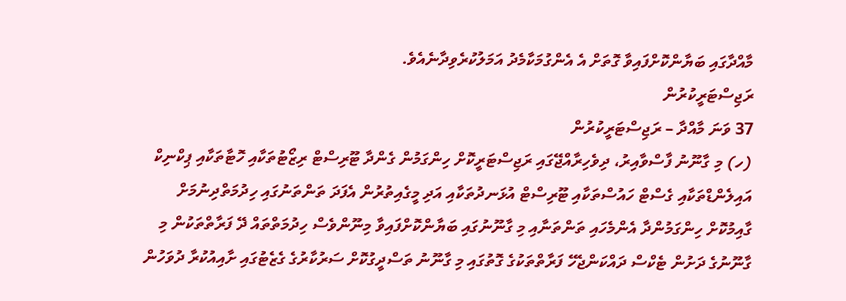މާއްދާގައި ބަޔާންކޮށްފައިވާ ގޮތަށް އެ އެންގުމަކާމެދު އަމަލުކުރެވިދާނެއެވެ.
ރަޖިސްޓަރީކުރުން
37 ވަނަ މާއްދާ – ރަޖިސްޓަރީކުރުން
(ހ) މި ގާނޫނު ފާސްވާއިރު، ދިވެހިރާއްޖޭގައި ރަޖިސްޓަރީކޮށް ހިންގަމުން ގެންދާ ޓޫރިސްޓް ރިޒޯޓުތަކާއި ހޮޓާތަކާއި ޕިކްނިކް އައިލެންޑްތަކާއި ގެސްޓް ހައުސްތަކާއި ޓޫރިސްޓް އުޅަނދުތަކާއި އަދި މީގެއިތުރުން އެފަދަ ތަންތަނުގައި ހިދުމަތްދިނުމަށް ގާއިމުކޮށް ހިންގަމުންދާ އެންމެހައި ތަންތަނާއި މި ގާނޫނުގައި ބަޔާންކޮށްފައިވާ މިނޫންވެސް ހިދުމަތްތައް ދޭ ފަރާތްތަކުން މި ގާނޫނުގެ ދަށުން ޓެކްސް ދައްކަންޖެހޭ ފަރާތްތަކުގެ ގޮތުގައި މި ގާނޫނު ތަސްދީގުކޮށް ސަރުކާރުގެ ގެޒެޓުގައި ށާއިއުކުރާ ދުވަހުން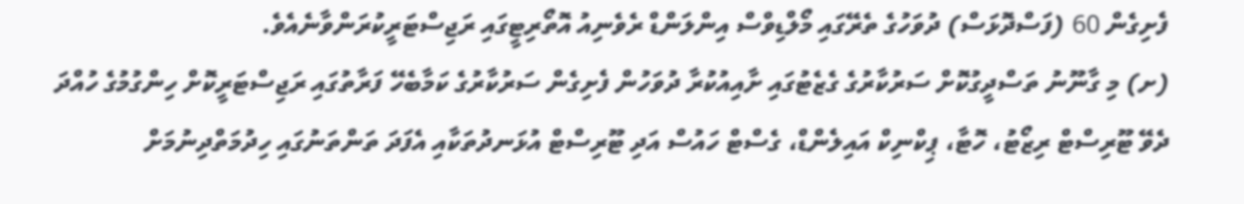ފެށިގެން 60 (ފަސްދޮޅަސް) ދުވަހުގެ ތެރޭގައި މޯލްޑިވްސް އިންލަންޑް ރެވެނިއު އޮތޯރިޓީގައި ރަޖިސްޓަރީކުރަންވާނެއެވެ.
(ށ) މި ގާނޫނު ތަސްދީގުކޮށް ސަރުކާރުގެ ގެޒެޓުގައި ށާއިއުކުރާ ދުވަހުން ފެށިގެން ސަރުކާރުގެ ކަމާބެހޭ ފަރާތުގައި ރަޖިސްޓަރީކޮށް ހިންގުމުގެ ހުއްދަ ދެވޭ ޓޫރިސްޓް ރިޒޯޓު، ހޮޓާ، ޕިކްނިކް އައިލެންޑް، ގެސްޓް ހައުސް އަދި ޓޫރިސްޓް އުޅަނދުތަކާއި އެފަދަ ތަންތަނުގައި ހިދުމަތްދިނުމަށް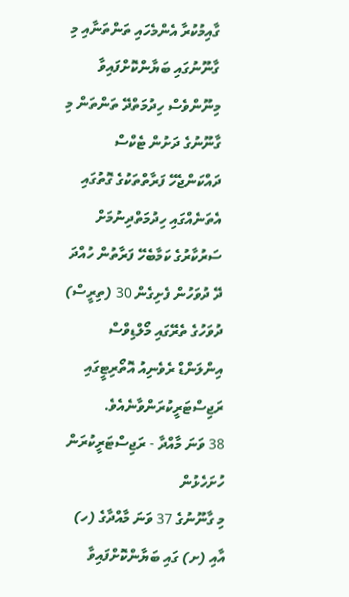ގާއިމުކުރާ އެންމެހައި ތަންތަނާއި މި ގާނޫނުގައި ބަޔާންކޮށްފައިވާ މިނޫންވެސް ހިދުމަތްދޭ ތަންތަން މި ގާނޫނުގެ ދަށުން ޓެކްސް ދައްކަންޖެހޭ ފަރާތްތަކުގެ ގޮތުގައި އެތަނެއްގައި ހިދުމަތްދިނުމަށް ސަރުކާރުގެ ކަމާބެހޭ ފަރާތުން ހުއްދަ ދޭ ދުވަހުން ފެށިގެން 30 (ތިރީސް) ދުވަހުގެ ތެރޭގައި މޯލްޑިވްސް އިންލަންޑް ރެވެނިއު އޮތޯރިޓީގައި ރަޖިސްޓަރީކުރަންވާނެއެވެ.
38 ވަނަ މާއްދާ - ރަޖިސްޓަރީކުރަން ހުށަހެޅުން
މި ގާނޫނުގެ 37 ވަނަ މާއްދާގެ (ހ) އާއި (ށ) ގައި ބަޔާންކޮށްފައިވާ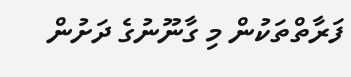ފަރާތްތަކުން މި ގާނޫނުގެ ދަށުން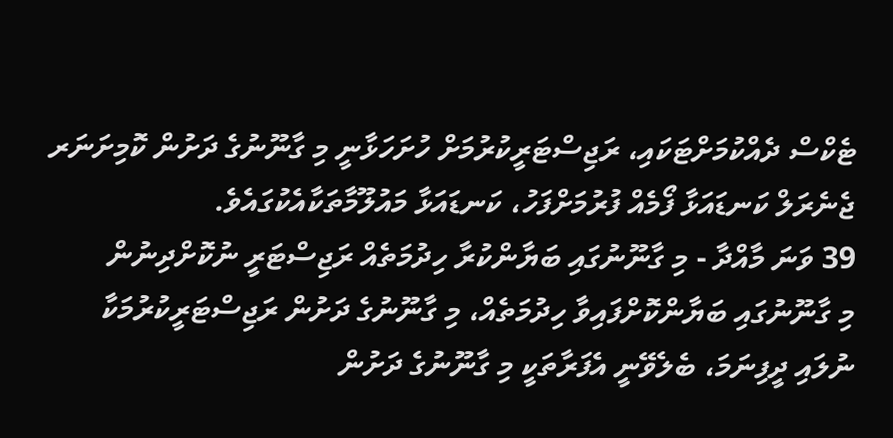ޓެކްސް ދެއްކުމަށްޓަކައި، ރަޖިސްޓަރީކުރުމަށް ހުށަހަޅާނީ މި ގާނޫނުގެ ދަށުން ކޮމިށަނަރ ޖެނެރަލް ކަނޑައަޅާ ފޯމެއް ފުރުމަށްފަހު، ކަނޑައަޅާ މައުލޫމާތަކާއެކުގައެވެ.
39 ވަނަ މާއްދާ - މި ގާނޫނުގައި ބަޔާންކުރާ ހިދުމަތެއް ރަޖިސްޓަރީ ނުކޮށްދިނުން
މި ގާނޫނުގައި ބަޔާންކޮށްފައިވާ ހިދުމަތެއް، މި ގާނޫނުގެ ދަށުން ރަޖިސްޓަރީކުރުމަކާ ނުލައި ދީފިނަމަ، ބެލެވޭނީ އެފަރާތަކީ މި ގާނޫނުގެ ދަށުން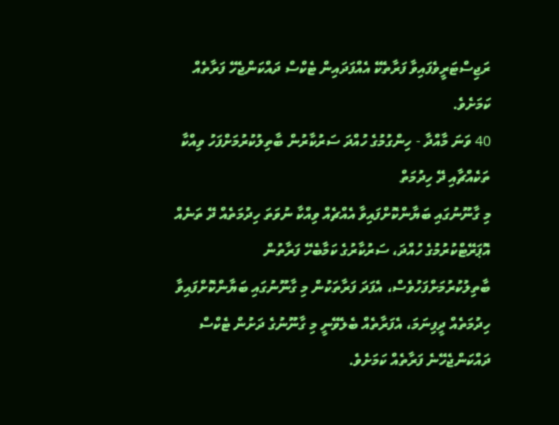ރަޖިސްޓަރީވެފައިވާ ފަރާތެކޭ އެއްފަދައިން ޓެކްސް ދައްކަންޖެހޭ ފަރާތެއް ކަމަށެވެ.
40 ވަނަ މާއްދާ - ހިންގުމުގެ ހުއްދަ ސަރުކާރުން ބާތިލުކުރުމަށްފަހު ވިއްކާ ތަކެއްޗާއި ދޭ ހިދުމަތް
މި ގާނޫނުގައި ބަޔާންކޮށްފައިވާ އެއްޗެއް ވިއްކާ ނުވަތަ ހިދުމަތެއް ދޭ ތަނެއް އޮޕަރޭޓްކުރުމުގެ ހުއްދަ، ސަރުކާރުގެ ކަމާބެހޭ ފަރާތުން ބާތިލުކުރުމަށްފަހުވެސް، އެފަދަ ފަރާތަކުން މި ގާނޫނުގައި ބަޔާންކޮށްފައިވާ ހިދުމަތެއް ދީފިނަމަ، އެފަރާތެއް ބެލެވޭނީ މި ގާނޫނުގެ ދަށުން ޓެކްސް ދައްކަންޖެހޭނެ ފަރާތެއް ކަމަށެވެ.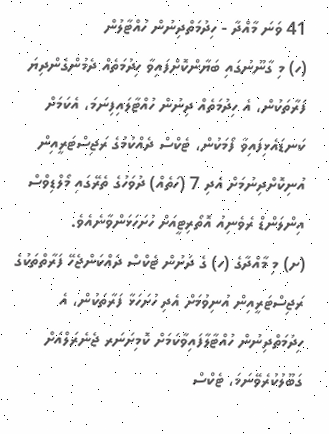41 ވަނަ މާއްދާ - ހިދުމަތްދިނުން ހުއްޓާލުން
(ހ) މި ގާނޫނުގައި ބަޔާންކޮށްފައިވާ ހިދުމަތެއް ދެމުންގެންދިޔަ ފަރާތަކުން، އެ ހިދުމަތެއް ދިނުން ހުއްޓާލައިފިނަމަ، އެކަމަށް ކަނޑައެޅިފައިވާ ފޯމަކުން، ޓެކްސް ދެއްކުމުގެ ރަޖިސްޓަރީއިން އުނިކޮށްދިނުމަށް އެދި 7 (ހަތެއް) ދުވަހުގެ ތެރޭގައި މޯލްޑިވްސް އިންލަންޑް ރެވެނިއު އޮތޯރިޓީއަށް ހުށަހަޅަންވާނެއެވެ.
(ށ) މި މާއްދާގެ (ހ) ގެ ދަށުން ޓެކްސް ދައްކަންޖެހޭ ފަރާތްތަކުގެ ރަޖިސްޓަރީއިން އުނިވުމަށް އެދި ހުށަހަޅާ ފަރާތަކުން، އެ ހިދުމަތްދިނުން ހުއްޓާލާފައިވާކަމަށް ކޮމިށަނަރ ޖެނެރަލްއަށް ގަބޫލުކުރެވޭނަމަ، ޓެކްސް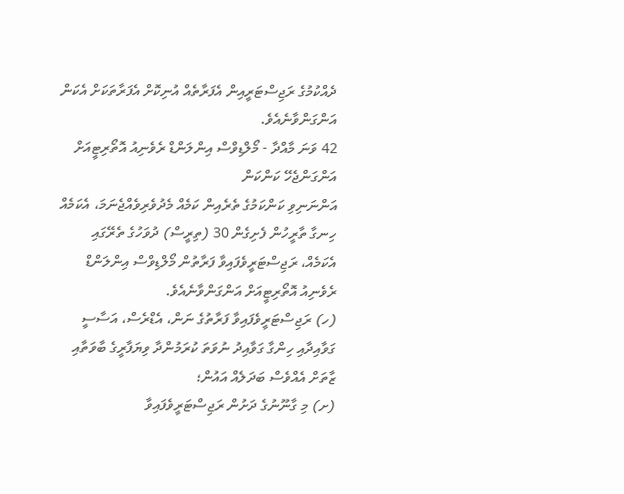ދެއްކުމުގެ ރަޖިސްޓަރީއިން އެފަރާތެއް އުނިކޮށް އެފަރާތަކަށް އެކަން އަންގަންވާނެއެވެ.
42 ވަނަ މާއްދާ - މޯލްޑިވްސް އިންލަންޑް ރެވެނިއު އޮތޯރިޓީއަށް އަންގަންޖެހޭ ކަންކަން
އަންނަނިވި ކަންކަމުގެ ތެރެއިން ކަމެއް މެދުވެރިވެއްޖެނަމަ، އެކަމެއް ހިނގާ ތާރީހުން ފެށިގެން 30 (ތިރީސް) ދުވަހުގެ ތެރޭގައި އެކަމެއް، ރަޖިސްޓަރީވެފައިވާ ފަރާތުން މޯލްޑިވްސް އިންލަންޑް ރެވެނިއު އޮތޯރިޓީއަށް އަންގަންވާނެއެވެ.
(ހ) ރަޖިސްޓަރީވެފައިވާ ފަރާތުގެ ނަން، އެޑްރެސް، އަސާސީ ގަވާއިދާއި ހިންގާ ގަވާއިދު ނުވަތަ ކުރަމުންދާ ވިޔަފާރީގެ ބާވަތާއި ޒާތަށް އެއްވެސް ބަދަލެއް އައުން؛
(ށ) މި ގާނޫނުގެ ދަށުން ރަޖިސްޓަރީވެފައިވާ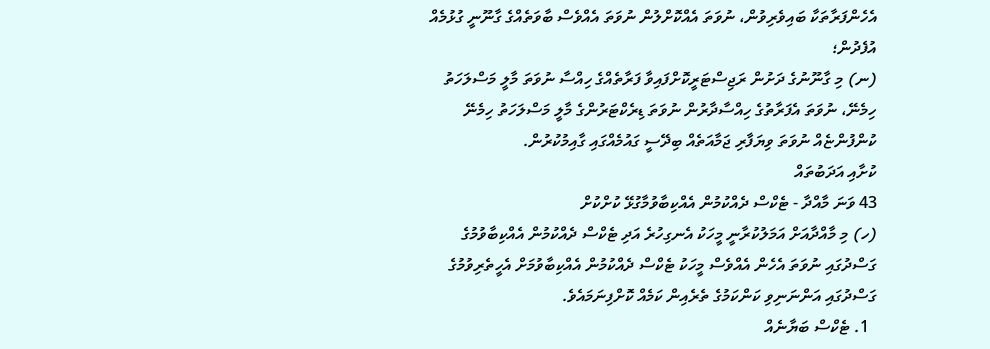އެހެންފަރާތަކާ ބައިވެރިވުން، ނުވަތަ އެއްކޮށްލުން ނުވަތަ އެއްވެސް ބާވަތެއްގެ ގާނޫނީ ގުޅުމެއް އުފެދުން؛
(ނ) މި ގާނޫނުގެ ދަށުން ރަޖިސްޓަރީކޮށްފައިވާ ފަރާތެއްގެ ހިއްސާ ނުވަތަ މާލީ މަސްލަހަތު ހިމެނޭ، ނުވަތަ އެފަރާތުގެ ހިއްސާދާރުން ނުވަތަ ޑިރެކްޓަރުންގެ މާލީ މަސްލަހަތު ހިމެނޭ ކުންފުންޏެއް ނުވަތަ ވިޔަފާރި ޖަމާއަތެއް ބިދޭސީ ގައުމެއްގައި ގާއިމުކުރުން.
ކުށާއި އަދަބުތައް
43 ވަނަ މާއްދާ - ޓެކްސް ދެއްކުމުން އެއްކިބާވުމާގުޅޭ ކުށްކުށް
(ހ) މި މާއްދާއަށް އަމަލުކުރާނީ މީހަކު އެނގިހުރެ އަދި ޓެކްސް ދެއްކުމުން އެއްކިބާވުމުގެ ގަސްދުގައި ނުވަތަ އެހެން އެއްވެސް މީހަކު ޓެކްސް ދެއްކުމުން އެއްކިބާވުމަށް އެހީތެރިވުމުގެ ގަސްދުގައި އަންނަނިވި ކަންކަމުގެ ތެރެއިން ކަމެއް ކޮށްފިނަމައެވެ.
  1. ޓެކްސް ބަޔާނެއް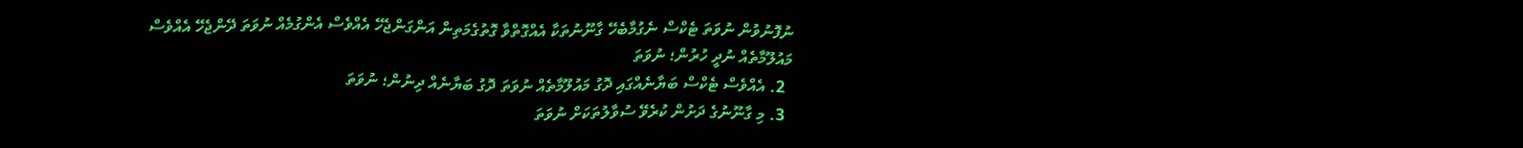ނުފޮނުވުން ނުވަތަ ޓެކްސް ނެގުމާބެހޭ ގާނޫނުތަކާ އެއްގޮތްވާ ގޮތުގެމަތިން އަންގަންޖެހޭ އެއްވެސް އެންގުމެއް ނުވަތަ ދޭންޖެހޭ އެއްވެސް މައުލޫމާތެއް ނުދީ ހުރުން؛ ނުވަތަ
  2. އެއްވެސް ޓެކްސް ބަޔާނެއްގައި ދޮގު މައުލޫމާތެއް ނުވަތަ ދޮގު ބަޔާނެއް ދިނުން؛ ނުވަތަ
  3. މި ގާނޫނުގެ ދަށުން ކުރެވޭ ސުވާލުތަކަށް ނުވަތަ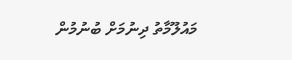މައުލޫމާތު ދިނުމަށް ބުނުމުން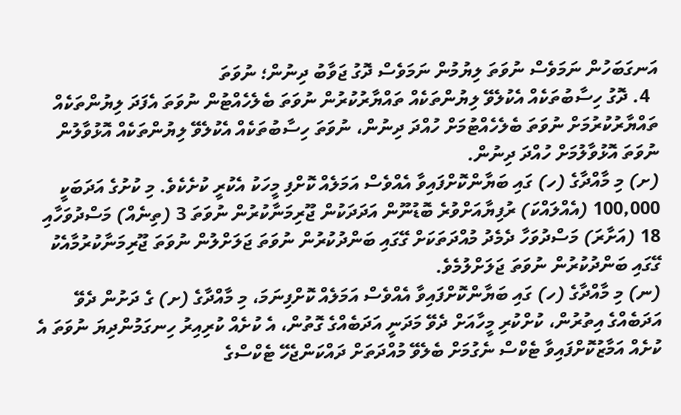އަނގަބަހުން ނަމަވެސް ނުވަތަ ލިޔުމުން ނަމަވެސް ދޮގު ޖަވާބު ދިނުން؛ ނުވަތަ
  4. ދޮގު ހިސާބުތަކެއް އެކުލެވޭ ލިޔުންތަކެއް ތައްޔާރުކުރުން ނުވަތަ ބެލެހެއްޓުން ނުވަތަ އެފަދަ ލިޔުންތަކެއް ތައްޔާރުކުރުމަށް ނުވަތަ ބެލެހެއްޓުމަށް ހުއްދަ ދިނުން، ނުވަތަ ހިސާބުތަކެއް އެކުލެވޭ ލިޔުންތަކެއް އޮޅުވާލުން ނުވަތަ އޮޅުވާލުމަށް ހުއްދަ ދިނުން.
(ށ) މި މާއްދާގެ (ހ) ގައި ބަޔާންކޮށްފައިވާ އެއްވެސް އަމަލެއް ކޮށްފި މީހަކު އެކުރީ ކުށެކެވެ. މި ކުށުގެ އަދަބަކީ 100,000 (އެއްލައްކަ) ރުފިޔާއަށްވުރެ ބޮޑުނޫން އަދަދަކުން ޖޫރިމަނާކުރުން ނުވަތަ 3 (ތިނެއް) މަސްދުވަހާއި 18 (އަށާރަ) މަސްދުވަހާ ދެމެދު މުއްދަތަކަށް ގޭގައި ބަންދުކުރުން ނުވަތަ ޖަލަށްލުން ނުވަތަ ޖޫރިމަނާކުރުމާއެކު ގޭގައި ބަންދުކުރުން ނުވަތަ ޖަލަށްލުމެވެ.
(ނ) މި މާއްދާގެ (ހ) ގައި ބަޔާންކޮށްފައިވާ އެއްވެސް އަމަލެއް ކޮށްފިނަމަ، މި މާއްދާގެ (ށ) ގެ ދަށުން ދެވޭ އަދަބެއްގެ އިތުރުން، ކުށްކުރި މީހާއަށް ދެވޭ މަދަނީ އަދަބެއްގެ ގޮތުން، އެ ކުށެއް ކުރިއިރު ހިނގަމުންދިޔަ ނުވަތަ އެ ކުށެއް އަމާޒުކޮށްފައިވާ ޓެކްސް ނެގުމަށް ބެލެވޭ މުއްދަތަށް ދައްކަންޖެހޭ ޓެކްސްގެ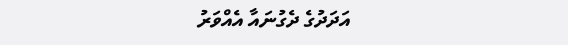އަދަދުގެ ދެގުނައާ އެއްވަރު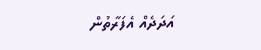އަދަދެއް އެފަރާތުން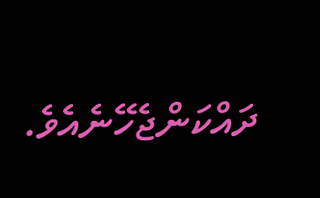ދައްކަންޖެހޭނެއެވެ.